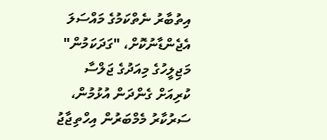އިތުބާރު ނެތްކަމުގެ މައްސަލަ އެޖެންޑާނުކޮށް، "ގަދަކަމުން" މަޖިލީހުގެ މިއަދުގެ ޖަލްސާ ކުރިއަށް ގެންދަން އުޅުމުން، ސަރުކާރު މެމްބަރުން އިހްތިޖާޖު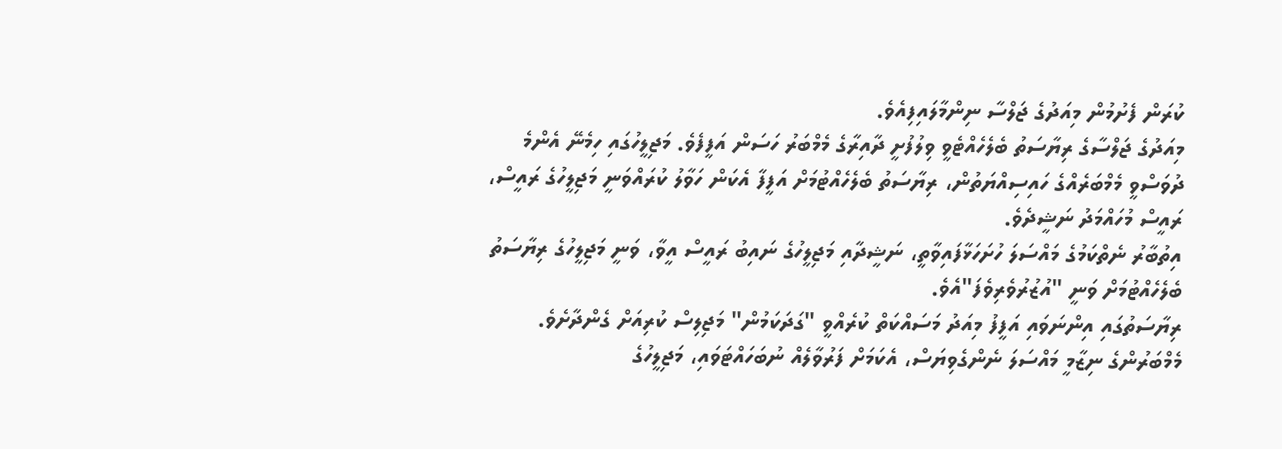ކުރަން ފެށުމުން މިއަދުގެ ޖަލްސާ ނިންމާލައިފިއެވެ.
މިއަދުގެ ޖަލްސާގެ ރިޔާސަތު ބެލެހެއްޓެވީ ވިލުފުށީ ދާއިރާގެ މެމްބަރު ހަސަން އަފީފެވެ. މަޖިލީހުގައި ހިމެނޭ އެންމެ ދުވަސްވީ މެމްބަރެއްގެ ހައިސިއްޔަތުން، ރިޔާސަތު ބެލެހެއްޓުމަށް އަފީފާ އެކަން ހަވާލު ކުރައްވަނީ މަޖިލީހުގެ ރައީސް، ރައީސް މުހައްމަދު ނަޝީދެވެ.
އިތުބާރު ނެތްކަމުގެ މައްސަލަ ހުށަހަޅާފައިވާތީ، ނަޝީދާއި މަޖިލީހުގެ ނައިބު ރައީސް އީވާ، ވަނީ މަޖިލީހުގެ ރިޔާސަތު ބެލެހެއްޓުމަށް ވަނީ "އުޒުރުވެރިވެފަ"އެވެ.
ރިޔާސަތުގައި އިންނަވައި އަފީފު މިއަދު މަސައްކަތް ކުރެއްވީ "ގަދަކަމުން" މަޖިލިސް ކުރިއަށް ގެންދާށެވެ. މެމްބަރުންގެ ނިޒާމީ މައްސަލަ ނެންގެވިޔަސް، އެކަމަށް ފަރުވާލެއް ނުބަހައްޓަވައި، މަޖިލީހުގެ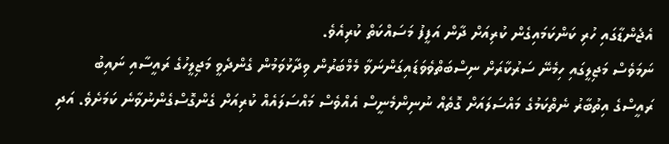އެޖެންޑާގައި ހުރި ކަންކަމައިގެން ކުރިއަށް ދާން އަފީފު މަސައްކަތް ކުރިއެވެ.
ނަމަވެސް މަޖިލީގައި ހިމެނޭ ސަރުކާރަށް ނިސްބަތްވެވަޑައިގަންނަވާ މެމްބަރުން ވިދާޅުވަމުން ގެންދެވީ މަޖިލީހުގެ ރައީސާއި ނައިބު ރައީސްގެ އިތުބާރު ނެތްކަމުގެ މައްސަލައަށް ގޮތެއް ނުނިންމެނީސް އެއްވެސް މައްސަލައެއް ކުރިއަށް ގެންގޮސްގެންނުވާނެ ކަމަށެވެ. އަދި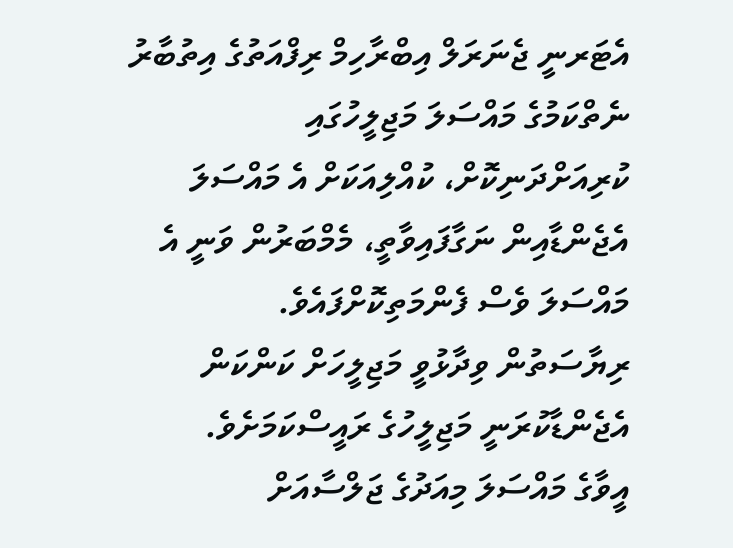އެޓަރނީ ޖެނަރަލް އިބްރާހިމް ރިފްއަތުގެ އިތުބާރު ނެތްކަމުގެ މައްސަލަ މަޖިލީހުގައި ކުރިއަށްދަނިކޮށް، ކުއްލިއަކަށް އެ މައްސަލަ އެޖެންޑާއިން ނަގާފައިވާތީ، މެމްބަރުން ވަނީ އެ މައްސަލަ ވެސް ފެންމަތިކޮށްފައެވެ.
ރިޔާސަތުން ވިދާޅުވީ މަޖިލީހަށް ކަންކަން އެޖެންޑާކުރަނީ މަޖިލީހުގެ ރައީސްކަމަށެވެ.
އީވާގެ މައްސަލަ މިއަދުގެ ޖަލްސާއަށް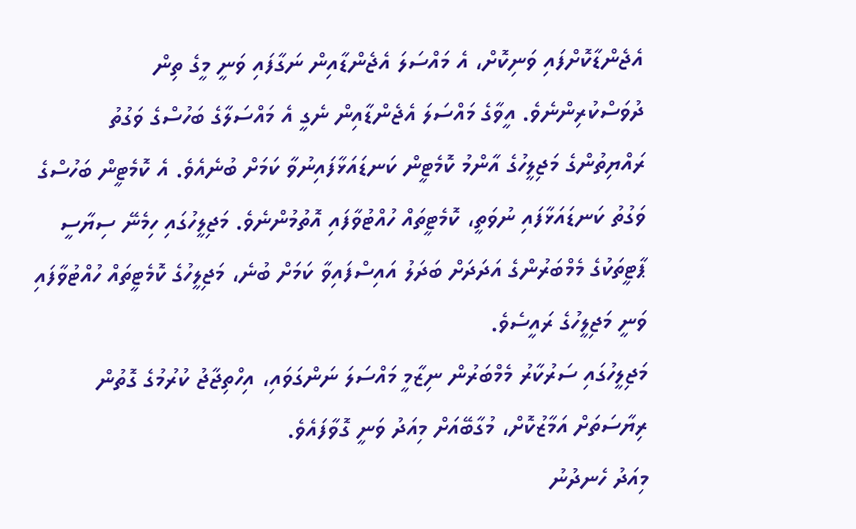އެޖެންޑާކޮށްފައި ވަނިކޮށް، އެ މައްސަލަ އެޖެންޑާއިން ނަގާފައި ވަނީ މީގެ ތިން ދުވަސްކުރިންނެވެ. އީވާގެ މައްސަލަ އެޖެންޑާއިން ނެގީ އެ މައްސަލާގެ ބަހުސްގެ ވަގުތު ރައްޔިތުންގެ މަޖިލީހުގެ އާންމު ކޮމެޓީން ކަނޑައަޅާފައިނުވާ ކަމަށް ބުނެއެވެ. އެ ކޮމެޓީން ބަހުސްގެ ވަގުތު ކަނޑައަޅާފައި ނުވަތީ، ކޮމެޓީތައް ހުއްޓުވާފައި އޮތުމުންނެވެ. މަޖިލީހުގައި ހިމެނޭ ސިޔާސީ ޕާޓީތަކުގެ މެމްބަރުންގެ އަދަދަށް ބަދަލު އައިސްފައިވާ ކަމަށް ބުނެ، މަޖިލީހުގެ ކޮމެޓީތައް ހުއްޓުވާފައި ވަނީ މަޖިލީހުގެ ރައީސެވެ.
މަޖިލީހުގައި ސަރުކާރު މެމްބަރުން ނިޒާމީ މައްސަލަ ނަންގަވައި، އިހްތިޖާޖު ކުރުމުގެ ގޮތުން ރިޔާސަތަށް އަމާޒުކޮށް، މުގާބޭއަށް މިއަދު ވަނީ ގޮވާފައެވެ.
މިއަދު ހެނދުނު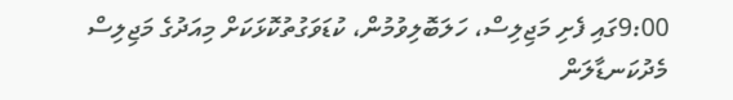9:00ގައި ފެށި މަޖިލިސް، ހަލަބޮލިވުމުން، ކުޑަވަގުތުކޮޅަކަށް މިއަދުގެ މަޖިލިސް މެދުކަނޑާލަން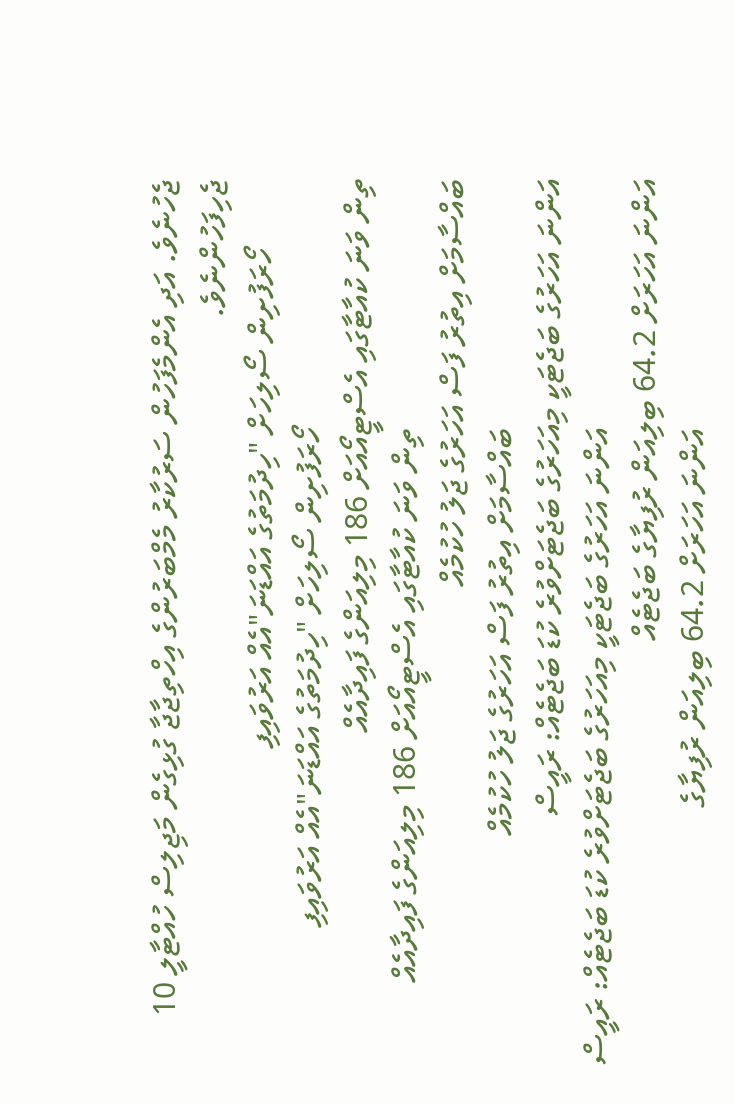ޖެހުނެވެ. އަދި އެންމެފަހުން ސަރުކާރު މެމްބަރުންގެ އިހްތިޖާޖާ ގުޅިގެން މަޖިލިސް ހުއްޓާލީ 10 ޖެހިފަހުންނެވެ.
         ހޯރަފުށިން ސޯލިހަށް "ހިދުމަތުގެ އައްޑަނަ"އެއް އަރުވައިފި
                                ހޯރަފުށިން ސޯލިހަށް "ހިދުމަތުގެ އައްޑަނަ"އެއް އަރުވައިފި                                 ތިން ވަނަ ކުއާޓާގައި އެސްޓީއޯއަށް 186 މިލިއަންގެ ފައިދާއެއް
                                ތިން ވަނަ ކުއާޓާގައި އެސްޓީއޯއަށް 186 މިލިއަންގެ ފައިދާއެއް                              ބައްސާމަށް އިތުރު ފަސް އަހަރުގެ ޖަލު ހުކުމެއް
                                ބައްސާމަށް އިތުރު ފަސް އަހަރުގެ ޖަލު ހުކުމެއް                                އަންނަ އަހަރުގެ ބަޖެޓަކީ މިއަހަރުގެ ބަޖެޓަށްވުރެ ކުޑަ ބަޖެޓެއް: ރައީސް
                                އަންނަ އަހަރުގެ ބަޖެޓަކީ މިއަހަރުގެ ބަޖެޓަށްވުރެ ކުޑަ ބަޖެޓެއް: ރައީސް                               އަންނަ އަހަރަށް 64.2 ބިލިއަން ރުފިޔާގެ ބަޖެޓެއް
                                އަންނަ އަހަރަށް 64.2 ބިލިއަން ރުފިޔާގެ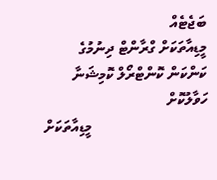ބަޖެޓެއް                              މީޑިއާތަކަށް ގްރާންޓް ދިނުމުގެ ކަންކަން ކޮންޓްރޯލް ކޮމިޝަނާ ހަވާލުކޮށް
                                މީޑިއާތަކަށް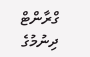ގްރާންޓް ދިނުމުގެ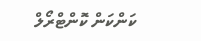ކަންކަން ކޮންޓްރޯލް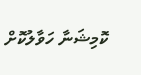ކޮމިޝަނާ ހަވާލުކޮށް